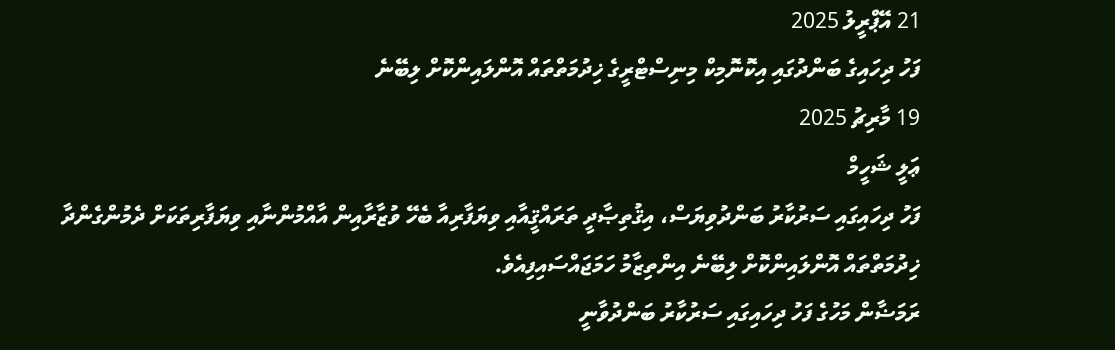21 އޭޕްރީލު 2025
ފަހު ދިހައިގެ ބަންދުގައި އިކޮނޮމިކް މިނިސްޓްރީގެ ޚިދުމަތްތައް އޮންލައިންކޮށް ލިބޭނެ
19 މާރިޗު 2025
ޢަލީ ޝަހީމް
ފަހު ދިހައިގައި ސަރުކާރު ބަންދުވިޔަސް، އިޤުތިޞާދީ ތަރައްޤީއާއި ވިޔަފާރިއާ ބެހޭ ވުޒާރާއިން އާއްމުންނާއި ވިޔަފާރިތަކަށް ދެމުންގެންދާ ޚިދުމަތްތައް އޮންލައިންކޮށް ލިބޭނެ އިންތިޒާމު ހަމަޖައްސައިފިއެވެ.
ރަމަޟާން މަހުގެ ފަހު ދިހައިގައި ސަރުކާރު ބަންދުވާނީ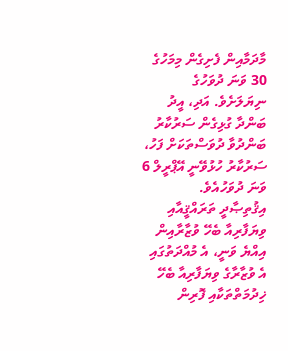މާދަމާއިން ފެށިގެން މިމަހުގެ 30 ވަނަ ދުވަހުގެ ނިޔަލަށެވެ. އަދި، އީދު ބަންދާ ގުޅިގެން ސަރުކާރު ބަންދުވާ ދުވަސްތަކަށް ފަހު، ސަރުކާރު ހުޅުވޭނީ އޭޕްރީލް 6 ވަނަ ދުވަހުއެވެ.
އިޤުތިޞާދީ ތަރައްޤީއާއި ވިޔަފާރިއާ ބެހޭ ވުޒާރާއިން އިއްޔެ ވަނީ، އެ މުއްދަތުގައި އެ ވުޒާރާގެ ވިޔަފާރިއާ ބެހޭ ޚިދުމަތްތަކާއި ފޮރިން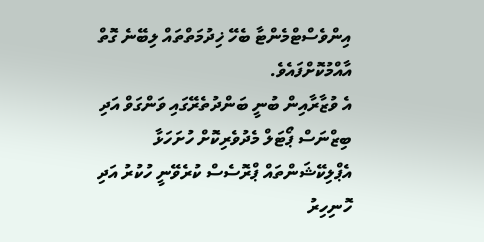އިންވެސްޓްމެންޓާ ބެހޭ ޚިދުމަތްތައް ލިބޭނެ ގޮތް އާއްމުކޮށްފައެވެ.
އެ ވުޒާރާއިން ބުނީ ބަންދުތެރޭގައި ވަންގަވް އަދި ބިޒްނަސް ޕޯޓަލް މެދުވެރިކޮށް ހުށަހަޅާ އެޕްލިކޭޝަންތައް ޕްރޮސެސް ކުރެވޭނީ ހުކުރު އަދި ހޮނިހިރު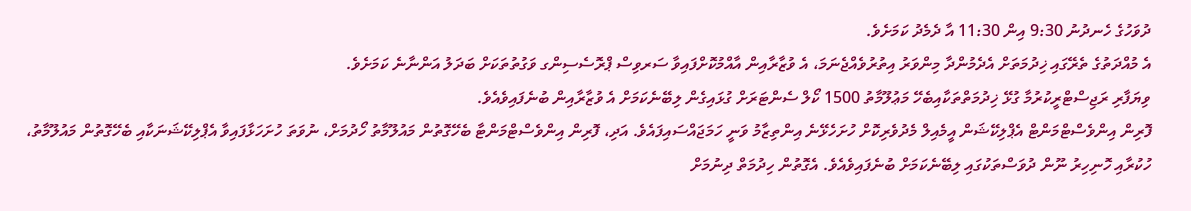ދުވަހުގެ ހެނދުނު 9:30 އިން 11:30 އާ ދެމެދު ކަމަށެވެ.
އެ މުއްދަތުގެ ތެރޭގައި ޚިދުމަތަށް އެދެމުންދާ މިންވަރު އިތުރުވެއްޖެނަމަ، އެ ވުޒާރާއިން އާއްމުކޮށްފައިވާ ސަރވިސް ޕްރޮސެސިންގ ވަގުތުތަކަށް ބަދަލު އަންނާނެ ކަމަށެވެ.
ވިޔަފާރި ރަޖިސްޓްރީކުރުމާ ގުޅޭ ޚިދުމަތްތަކާއިބެހޭ މަޢުލޫމާތު 1500 ކޯލް ސެންޓަރަށް ގުޅައިގެން ލިބޭނެކަމަށް އެ ވުޒާރާއިން ބުނެފައިވެއެވެ.
ފޮރިން އިންވެސްޓްމަންޓް އެޕްލިކޭޝަން އީމެއިލް މެދުވެރިކޮށް ހުށަހެޅޭނެ އިންތިޒާމު ވަނީ ހަމަޖައްސައިފައެވެ. އަދި، ފޮރިން އިންވެސްޓްމަންޓާ ބެހޭގޮތުން މައުލޫމާތު ހޯދުމަށް، ނުވަތަ ހުށަހަޅާފައިވާ އެޕްލިކޭޝަނަކާއި ބެހޭގޮތުން މައުލޫމާތު، ހުކުރާއި ހޮނިހިރު ނޫން ދުވަސްތަކުގައި ލިބޭނެކަމަށް ބުނެފައިވެއެވެ. އެގޮތުން ހިދުމަތް ދިނުމަށް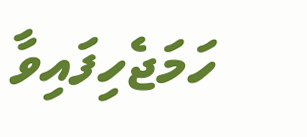ހަމަޖެހިފައިވާ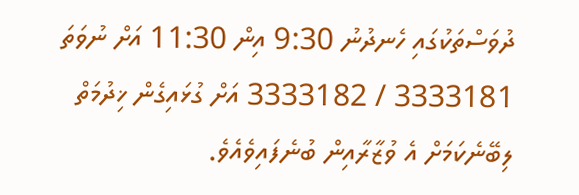ދުވަސްތަކުގައި ހެނދުނު 9:30 އިން 11:30 އަށް ނުވަތަ 3333181 / 3333182 އަށް ގުޅައިގެން ޚިދުމަތް ލިބޭނެކަމަށް އެ ވުޒާރާއިން ބުނެފައިވެއެވެ.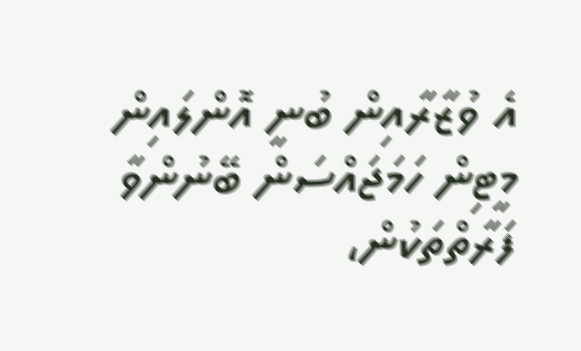އެ ވުޒާރާއިން ބުނީ އޮންލައިން މީޓިން ހަމަޖައްސަން ބޭނުންވާ ފަރާތްތަކުން،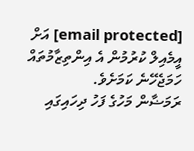[email protected] އަށް އީމެއިލް ކުރުމުން އެ އިންތިޒާމުތައް ހަމަޖެހޭނެ ކަމަށެވެ.
ރަމަޟާން މަހުގެ ފަހު ދިހައިގައި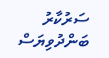ސަރުކާރު ބަންދުވިޔަސް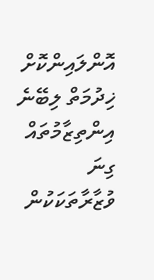އޮންލައިންކޮށް ޚިދުމަތް ލިބޭނެ އިންތިޒާމުތައް ގިނަ ވުޒާރާތަކަކުން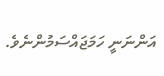އަންނަނީ ހަމަޖައްސަމުންނެވެ.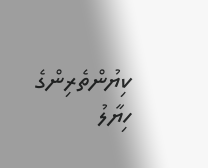ކިޔުންތެރިންގެ ހިޔާލު